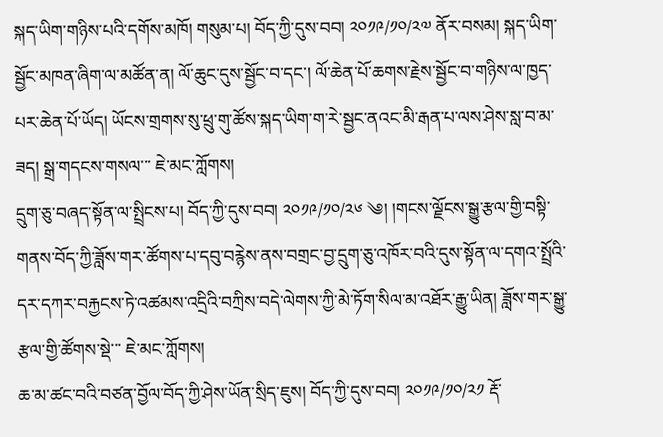སྐད་ཡིག་གཉིས་པའི་དགོས་མཁོ། གསུམ་པ། བོད་ཀྱི་དུས་བབ། ༢༠༡༩/༡༠/༢༧ ནོར་བསམ། སྐད་ཡིག་སྦྱོང་མཁན་ཞིག་ལ་མཚོན་ན། ལོ་ཆུང་དུས་སྦྱོང་བ་དང་། ལོ་ཆེན་པོ་ཆགས་རྗེས་སྦྱོང་བ་གཉིས་ལ་ཁྱད་པར་ཆེན་པོ་ཡོད། ཡོངས་གྲགས་སུ་ཕྲུ་གུ་ཚོས་སྐད་ཡིག་ག་རེ་སྦྱང་ནའང་མི་རྒན་པ་ལས་ཤེས་སླ་བ་མ་ཟད། སྒྲ་གདངས་གསལ་་་ ཇེ་མང་ཀློགས།
དྲུག་ཅུ་བཞད་སྟོན་ལ་སྤྲིངས་པ། བོད་ཀྱི་དུས་བབ། ༢༠༡༩/༡༠/༢༦ ༄། །གངས་ལྗོངས་སྒྱུ་རྩལ་གྱི་བསྟི་གནས་བོད་ཀྱི་ཟློས་གར་ཚོགས་པ་དབུ་བརྙེས་ནས་བགྲང་བྱ་དྲུག་ཅུ་འཁོར་བའི་དུས་སྟོན་ལ་དགའ་སྤྲོའི་དར་དཀར་བརྐྱངས་ཏེ་འཚམས་འདྲིའི་བཀྲིས་བདེ་ལེགས་ཀྱི་མེ་ཏོག་སིལ་མ་འཐོར་རྒྱུ་ཡིན། ཟློས་གར་སྒྱུ་རྩལ་གྱི་ཚོགས་སྡེ་་་ ཇེ་མང་ཀློགས།
ཆ་མ་ཚང་བའི་བཙན་བྱོལ་བོད་ཀྱི་ཤེས་ཡོན་སྲིད་ཇུས། བོད་ཀྱི་དུས་བབ། ༢༠༡༩/༡༠/༢༡ རྡོ་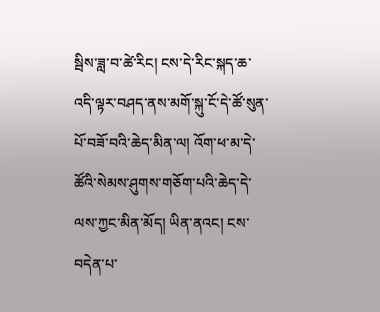སྦིས་ཟླ་བ་ཚེ་རིང། ངས་དེ་རིང་སྐད་ཆ་འདི་ལྟར་བཤད་ནས་མགོ་སྐུ་ངོ་དེ་ཚོ་སུན་པོ་བཟོ་བའི་ཆེད་མིན་ལ། འོག་ཕ་མ་དེ་ཚོའི་སེམས་ཤུགས་གཅོག་པའི་ཆེད་དེ་ལས་ཀྱང་མིན་མོད། ཡིན་ནའང། ངས་བདེན་པ་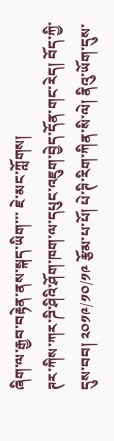ཞིག་ལ་རྒྱབ་བརྟེན་ནས་སྐད་ཡིག་་་ ཇེ་མང་ཀློགས།
ཊར་ཀིས་ཀར་ཌི་ཤིའི་ཤོག་ཁག་ལ་དཔུང་འཇུག་བྱེད་དོན་གང་རེད། བོད་ཀྱི་དུས་བབ། ༢༠༡༩/༡༠/༡༩ རྩོམ་པ་པོ། པེ་ཊི་རིག་ཀིན་སི་ལེ། ནིའུ་ཡོག་དུས་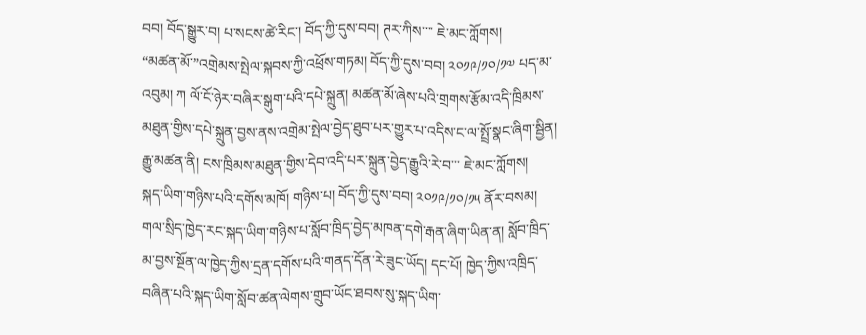བབ། བོད་སྒྱུར་བ། པ་སངས་ཚེ་རིང་། བོད་ཀྱི་དུས་བབ། ཊར་ཀིས་་་་ ཇེ་མང་ཀློགས།
“མཚན་མོ་”འགྲེམས་སྤེལ་སྐབས་ཀྱི་འཕྲོས་གཏམ། བོད་ཀྱི་དུས་བབ། ༢༠༡༩/༡༠/༡༧ པད་མ་འབུམ། ཀ ལོ་ངོ་ཉེར་བཞིར་སྒུག་པའི་དཔེ་སྐྲུན། མཚན་མོ་ཞེས་པའི་གྲགས་རྩོམ་འདི་ཁྲིམས་མཐུན་གྱིས་དཔེ་སྐྲུན་བྱས་ནས་འགྲེམ་སྤེལ་བྱེད་ཐུབ་པར་གྱུར་པ་འདིས་ང་ལ་སྤྲོ་སྣང་ཞིག་སྦྱིན། རྒྱུ་མཚན་ནི། ངས་ཁྲིམས་མཐུན་གྱིས་དེབ་འདི་པར་སྐྲུན་བྱེད་རྒྱུའི་རེ་བ་་་ ཇེ་མང་ཀློགས།
སྐད་ཡིག་གཉིས་པའི་དགོས་མཁོ། གཉིས་པ། བོད་ཀྱི་དུས་བབ། ༢༠༡༩/༡༠/༡༥ ནོར་བསམ། གལ་སྲིད་ཁྱེད་རང་སྐད་ཡིག་གཉིས་པ་སློབ་ཁྲིད་བྱེད་མཁན་དགེ་རྒན་ཞིག་ཡིན་ན། སློབ་ཁྲིད་མ་བྱས་སྔོན་ལ་ཁྱེད་ཀྱིས་དྲན་དགོས་པའི་གནད་དོན་རེ་ཟུང་ཡོད། དང་པོ། ཁྱེད་ཀྱིས་འཁྲིད་བཞིན་པའི་སྐད་ཡིག་སློབ་ཚན་ལེགས་གྲུབ་ཡོང་ཐབས་སུ་སྐད་ཡིག་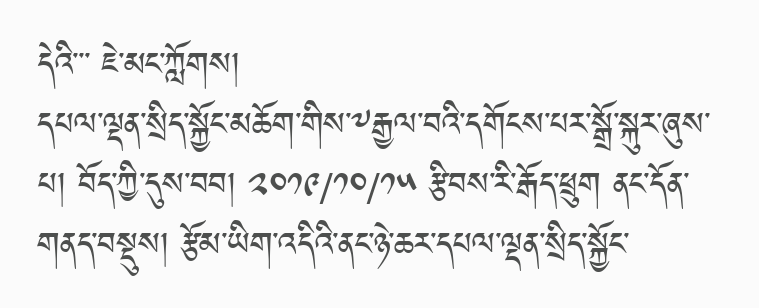དེའི་་་ ཇེ་མང་ཀློགས།
དཔལ་ལྡན་སྲིད་སྐྱོང་མཆོག་གིས་༸རྒྱལ་བའི་དགོངས་པར་སྒྲོ་སྐུར་ཞུས་པ། བོད་ཀྱི་དུས་བབ། ༢༠༡༩/༡༠/༡༥ རྩིབས་རི་རྒོད་ཕྲུག ནང་དོན་གནད་བསྡུས། རྩོམ་ཡིག་འདིའི་ནང་ཉེ་ཆར་དཔལ་ལྡན་སྲིད་སྐྱོང་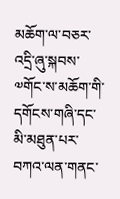མཆོག་ལ་བཅར་འདྲི་ཞུ་སྐབས་༧གོང་ས་མཆོག་གི་དགོངས་གཞི་དང་མི་མཐུན་པར་བཀའ་ལན་གནང་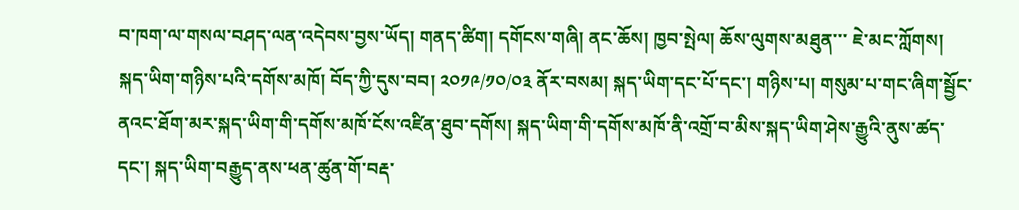བ་ཁག་ལ་གསལ་བཤད་ལན་འདེབས་བྱས་ཡོད། གནད་ཚིག། དགོངས་གཞི། ནང་ཆོས། ཁྱབ་སྤེལ། ཆོས་ལུགས་མཐུན་་་ ཇེ་མང་ཀློགས།
སྐད་ཡིག་གཉིས་པའི་དགོས་མཁོ། བོད་ཀྱི་དུས་བབ། ༢༠༡༩/༡༠/༠༣ ནོར་བསམ། སྐད་ཡིག་དང་པོ་དང་། གཉིས་པ། གསུམ་པ་གང་ཞིག་སྦྱོང་ནའང་ཐོག་མར་སྐད་ཡིག་གི་དགོས་མཁོ་ངོས་འཛིན་ཐུབ་དགོས། སྐད་ཡིག་གི་དགོས་མཁོ་ནི་འགྲོ་བ་མིས་སྐད་ཡིག་ཤེས་རྒྱུའི་ནུས་ཚད་དང་། སྐད་ཡིག་བརྒྱུད་ནས་ཕན་ཚུན་གོ་བརྡ་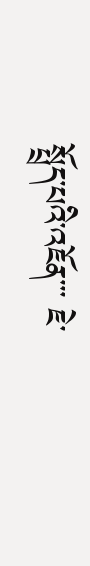སྤྲོད་པའི་འཇོན་་་ ཇེ་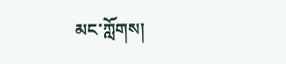མང་ཀློགས།